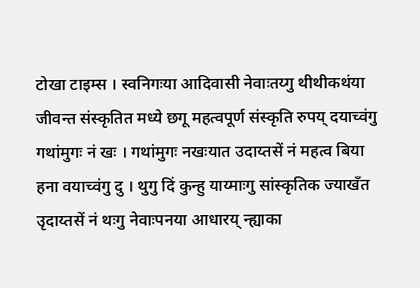टोखा टाइम्स । स्वनिगःया आदिवासी नेवाःतय्गु थीथीकथंया जीवन्त संस्कृतित मध्ये छगू महत्वपूर्ण संस्कृति रुपय् दयाच्वंगु गथांमुगः नं खः । गथांमुगः नखःयात उदाय्तसें नं महत्व बिया हना वयाच्वंगु दु । थुगु दिं कुन्हु याय्माःगु सांस्कृतिक ज्याखँत उृदाय्तसें नं थःगु नेवाःपनया आधारय् न्ह्याका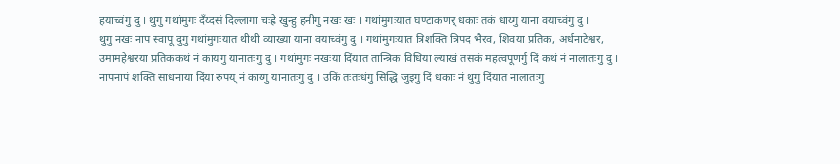हयाच्वंगु दु । थुगु गथांमुगः दँय्दसं दिल्लागा चःह्रे खुन्हु हनीगु नखः खः । गथांमुगःयात घण्टाकणर् धकाः तकं धाय्गु याना वयाच्वंगु दु ।
थुगु नखः नाप स्वापू दुगु गथांमुगःयात थीथी व्याख्या याना वयाच्वंगु दु । गथांमुगःयात त्रिशक्ति त्रिपद भैरव, शिवया प्रतिक, अर्धनाटेश्वर, उमामहेश्वरया प्रतिककथं नं कायगु यानातःगु दु । गथांमुगः नखःया दिंयात तान्त्रिक विधिया ल्याखं तसकं महत्वपूणर्गु दिं कथं नं नालातःगु दु ।
नापनापं शक्ति साधनाया दिंया रुपय् नं काय्गु यानातःगु दु । उकिं तःतःधंगु सिद्धि जुइगु दिं धकाः नं थुगु दिंयात नालातःगु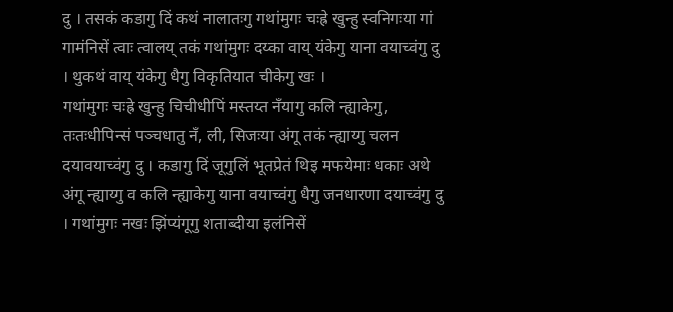दु । तसकं कडागु दिं कथं नालातःगु गथांमुगः चःह्रे खुन्हु स्वनिगःया गां गामंनिसें त्वाः त्वालय् तकं गथांमुगः दय्का वाय् यंकेगु याना वयाच्वंगु दु । थुकथं वाय् यंकेगु धैगु विकृतियात चीकेगु खः ।
गथांमुगः चःह्रे खुन्हु चिचीधीपिं मस्तय्त नँयागु कलि न्ह्याकेगु, तःतःधीपिन्सं पञ्चधातु नँ, ली, सिजःया अंगू तकं न्ह्याय्गु चलन दयावयाच्वंगु दु । कडागु दिं जूगुलिं भूतप्रेतं थिइ मफयेमाः धकाः अथे अंगू न्ह्याय्गु व कलि न्ह्याकेगु याना वयाच्वंगु धैगु जनधारणा दयाच्वंगु दु । गथांमुगः नखः झिंप्यंगूगु शताब्दीया इलंनिसें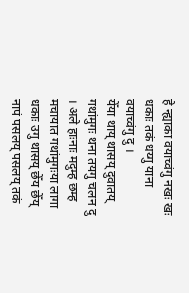हे न्ह्याका वयाच्वंगु नखः खः धकाः तकं धय्गु याना वयाच्वंगु दु ।
येँया थाय् थासय् दुवातय् गथांमुगः थना तयगु चलन दु । अले हाःनाः मदुम्ह छम्ह मचायात गथांमुगःया लागा धकाः उगु थासय् छेँय छेँय् नापं पसलय् पसलय् तकं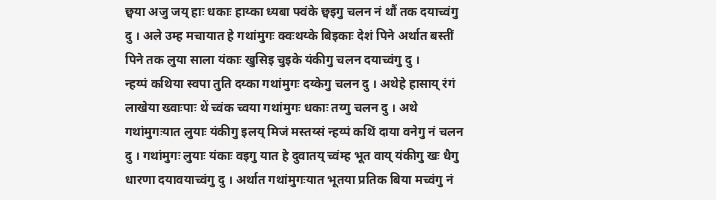छ्वया अजु जय् हाः धकाः हाय्का ध्यबा फ्वंके छ्वइगु चलन नं थौं तक दयाच्वंगु दु । अले उम्ह मचायात हे गथांमुगः क्वःथय्के बिइकाः देशं पिने अर्थात बस्तीं पिने तक लुया साला यंकाः खुसिइ चुइके यंकीगु चलन दयाच्वंगु दु ।
न्हय्पं कथिया स्वपा तुति दय्का गथांमुगः दय्केगु चलन दु । अथेहे हासाय् रंगं लाखेया ख्वाःपाः थें च्वंक च्वया गथांमुगः धकाः तय्गु चलन दु । अथे गथांमुगःयात लुयाः यंकीगु इलय् मिजं मस्तय्सं न्हय्पं कथिं दाया वनेगु नं चलन दु । गथांमुगः लुयाः यंकाः वइगु यात हे दुवातय् च्वंम्ह भूत वाय् यंकीगु खः धैगु धारणा दयावयाच्वंगु दु । अर्थात गथांमुगःयात भूतया प्रतिक बिया मच्वंगु नं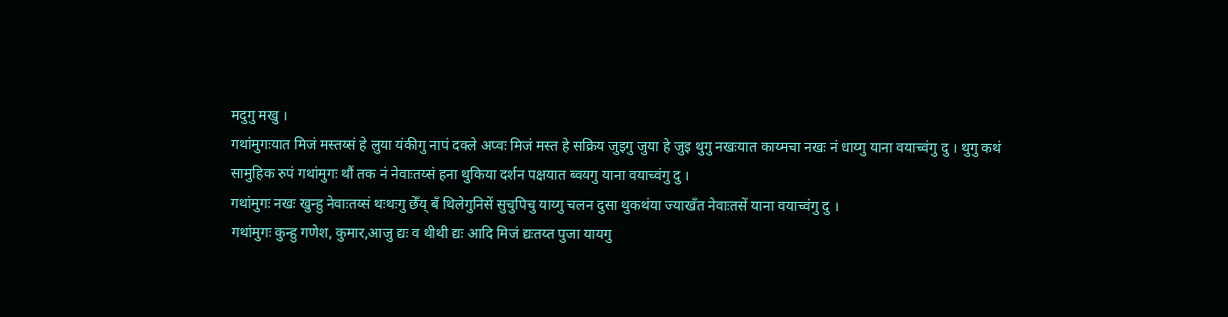मदुगु मखु ।
गथांमुगःयात मिजं मस्तय्सं हे लुया यंकीगु नापं दक्ले अप्वः मिजं मस्त हे सक्रिय जुइगु जुया हे जुइ थुगु नखःयात काय्मचा नखः नं धाय्गु याना वयाच्वंगु दु । थुगु कथं सामुहिक रुपं गथांमुगः थौं तक नं नेवाःतय्सं हना थुकिया दर्शन पक्षयात ब्वयगु याना वयाच्वंगु दु ।
गथांमुगः नखः खुन्हु नेवाःतय्सं थःथःगु छेँय् बँ थिलेगुनिसें सुचुपिचु याय्गु चलन दुसा थुकथंया ज्याखँत नेवाःतसें याना वयाच्वंगु दु ।
गथांमुगः कुन्हु गणेश, कुमार,आजु द्यः व थीथी द्यः आदि मिजं द्यःतय्त पुजा यायगु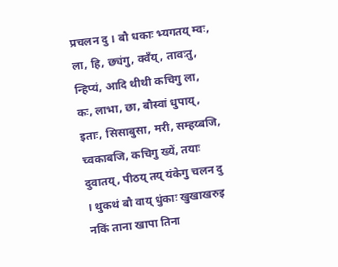प्रचलन दु । बौ धकाः भ्यगतय् म्वः, ला, हि, छ्यंगु, क्वँय्, तावःतु, न्हिप्यं, आदि थीथी कचिगु ला, कः, लाभा, छा, बौस्वां धुपाय्, इताः, सिसाबुसा, मरी, सम्हय्बजि, च्वकाबजि, कचिगु ख्यें, तयाः दुवातय्, पीठय् तय् यंकेगु चलन दु । थुकथं बौ वाय् धुंकाः खुखाखरुइ नकिं ताना खापा तिना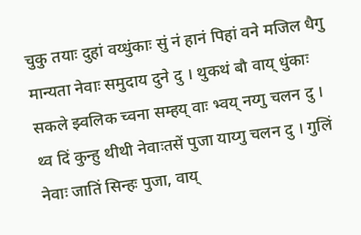चुकु तयाः दुहां वय्धुंकाः सुं नं हानं पिहां वने मजिल धैगु मान्यता नेवाः समुदाय दुने दु । थुकथं बौ वाय् धुंकाः सकले झ्वलिक च्वना सम्हय् वाः भ्वय् नय्गु चलन दु ।
थ्व दिं कुन्हु थीथी नेवाःतसें पुजा याय्गु चलन दु । गुलिं नेवाः जातिं सिन्हः पुजा, वाय्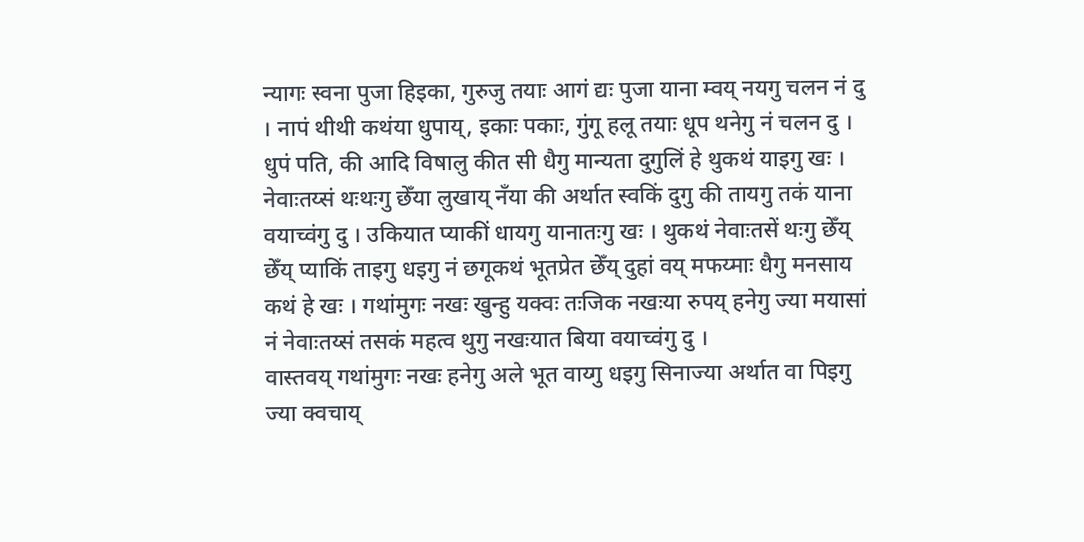न्यागः स्वना पुजा हिइका, गुरुजु तयाः आगं द्यः पुजा याना म्वय् नयगु चलन नं दु । नापं थीथी कथंया धुपाय्, इकाः पकाः, गुंगू हलू तयाः धूप थनेगु नं चलन दु । धुपं पति, की आदि विषालु कीत सी धैगु मान्यता दुगुलिं हे थुकथं याइगु खः ।
नेवाःतय्सं थःथःगु छेँया लुखाय् नँया की अर्थात स्वकिं दुगु की तायगु तकं याना वयाच्वंगु दु । उकियात प्याकीं धायगु यानातःगु खः । थुकथं नेवाःतसें थःगु छेँय् छेँय् प्याकिं ताइगु धइगु नं छगूकथं भूतप्रेत छेँय् दुहां वय् मफय्माः धैगु मनसाय कथं हे खः । गथांमुगः नखः खुन्हु यक्वः तःजिक नखःया रुपय् हनेगु ज्या मयासां नं नेवाःतय्सं तसकं महत्व थुगु नखःयात बिया वयाच्वंगु दु ।
वास्तवय् गथांमुगः नखः हनेगु अले भूत वाय्गु धइगु सिनाज्या अर्थात वा पिइगु ज्या क्वचाय्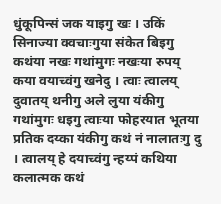धुंकूपिन्सं जक याइगु खः । उकिं सिनाज्या क्वचाःगुया संकेत बिइगु कथंया नखः गथांमुगः नखःया रुपय् कया वयाच्वंगु खनेदु । त्वाः त्वालय् दुवातय् थनीगु अले लुया यंकीगु गथांमुगः धइगु त्वाःया फोहरयात भूतया प्रतिक दय्का यंकीगु कथं नं नालातःगु दु । त्वालय् हे दयाच्वंगु न्हय्पं कथिया कलात्मक कथं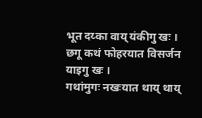भूत दय्का वाय् यंकीगु खः । छगू कथं फोहरयात विसर्जन याइगु खः ।
गथांमुगः नखःयात थाय् थाय्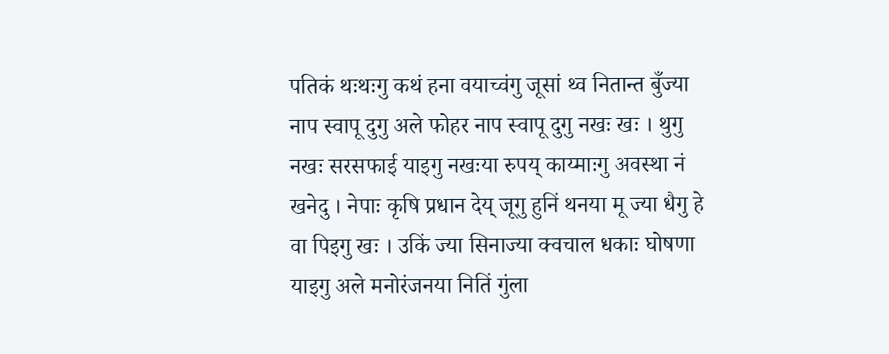पतिकं थःथःगु कथं हना वयाच्वंगु जूसां थ्व नितान्त बुँज्या नाप स्वापू दुगु अले फोहर नाप स्वापू दुगु नखः खः । थुगु नखः सरसफाई याइगु नखःया रुपय् काय्माःगु अवस्था नं खनेदु । नेपाः कृषि प्रधान देय् जूगु हुनिं थनया मू ज्या धैगु हे वा पिइगु खः । उकिं ज्या सिनाज्या क्वचाल धकाः घोषणा याइगु अले मनोरंजनया नितिं गुंला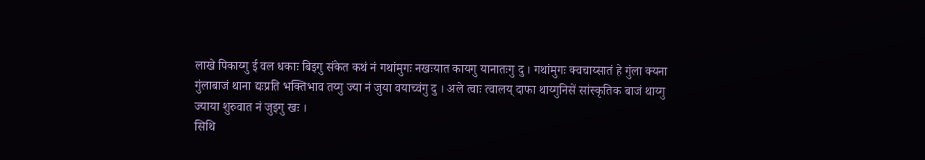लाखे पिकाय्गु ई वल धकाः बिइगु संकेत कथं नं गथांमुगः नखःयात कायगु यानातःगु दु । गथांमुगः क्वचाय्सातं हे गुंला क्यना गुंलाबाजं थाना द्यःप्रति भक्तिभाव तय्गु ज्या नं जुया वयाच्वंगु दु । अले त्वाः त्वालय् दाफा थाय्गुनिसें सांस्कृतिक बाजं थाय्गु ज्याया शुरुवात नं जुइगु खः ।
सिथि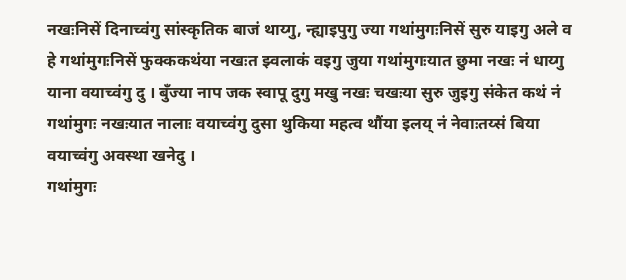नखःनिसें दिनाच्वंगु सांस्कृतिक बाजं थाय्गु, न्ह्याइपुगु ज्या गथांमुगःनिसें सुरु याइगु अले व हे गथांमुगःनिसें फुक्ककथंया नखःत झ्वलाकं वइगु जुया गथांमुगःयात छुमा नखः नं धाय्गु याना वयाच्वंगु दु । बुँज्या नाप जक स्वापू दुगु मखु नखः चखःया सुरु जुइगु संकेत कथं नं गथांमुगः नखःयात नालाः वयाच्वंगु दुसा थुकिया महत्व थौंया इलय् नं नेवाःतय्सं बिया वयाच्वंगु अवस्था खनेदु ।
गथांमुगः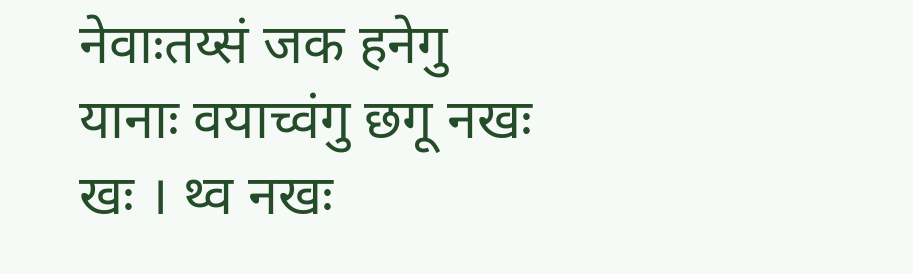नेवाःतय्सं जक हनेगु यानाः वयाच्वंगु छगू नखः खः । थ्व नखः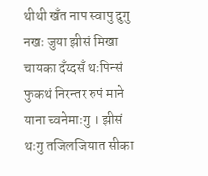थीथी खँत नाप स्वापु दुगु नखः जुया झीसं मिखा चायका दँय्दसँ थःपिन्सं फुकथं निरन्तर रुपं माने याना च्वनेमाःगु । झीसं थःगु तजिलजियात सीका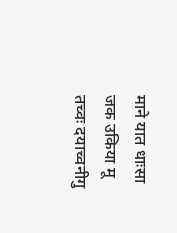माने यात धाःसा जक उकिया मू तच्वः दयाच्वनीगु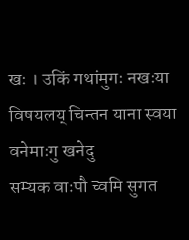खः । उकिं गथांमुगः नखःया विषयलय् चिन्तन याना स्वया वनेमाःगु खनेदु
सम्यक वाःपौ च्वमि सुगत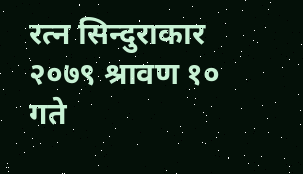रत्न सिन्दुराकार
२०७९ श्रावण १० गते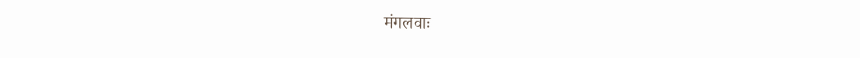मंगलवाः